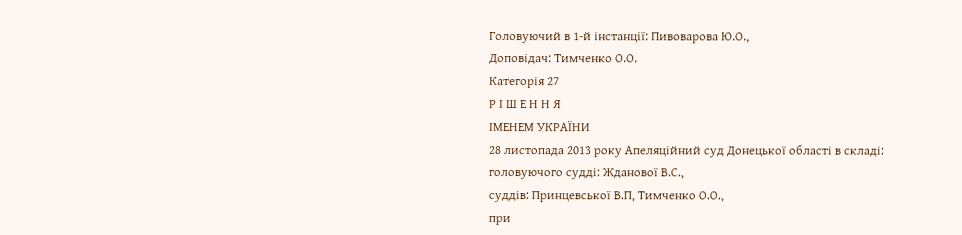Головуючий в 1-й інстанції: Пивоварова Ю.О.,
Доповідач: Тимченко О.О.
Категорія 27
Р І Ш Е Н Н Я
ІМЕНЕМ УКРАЇНИ
28 листопада 2013 року Апеляційний суд Донецької області в складі:
головуючого судді: Жданової В.С.,
суддів: Принцевської В.П, Тимченко О.О.,
при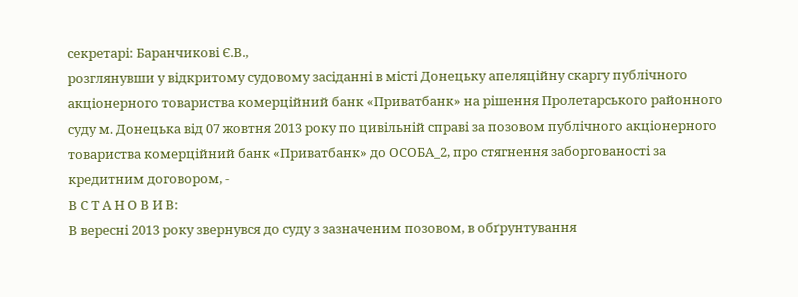секретарі: Баранчикові Є.В.,
розглянувши у відкритому судовому засіданні в місті Донецьку апеляційну скаргу публічного акціонерного товариства комерційний банк «Приватбанк» на рішення Пролетарського районного суду м. Донецька від 07 жовтня 2013 року по цивільній справі за позовом публічного акціонерного товариства комерційний банк «Приватбанк» до ОСОБА_2, про стягнення заборгованості за кредитним договором, -
В С Т А Н О В И В:
В вересні 2013 року звернувся до суду з зазначеним позовом, в обґрунтування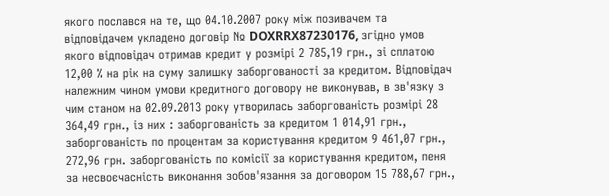якого послався на те, що 04.10.2007 року між позивачем та відповідачем укладено договір № DOXRRX87230176, згідно умов якого відповідач отримав кредит у розмірі 2 785,19 грн., зі сплатою 12,00 % на рік на суму залишку заборгованості за кредитом. Відповідач належним чином умови кредитного договору не виконував, в зв'язку з чим станом на 02.09.2013 року утворилась заборгованість розмірі 28 364,49 грн., із них : заборгованість за кредитом 1 014,91 грн., заборгованість по процентам за користування кредитом 9 461,07 грн., 272,96 грн. заборгованість по комісії за користування кредитом, пеня за несвоєчасність виконання зобов'язання за договором 15 788,67 грн.,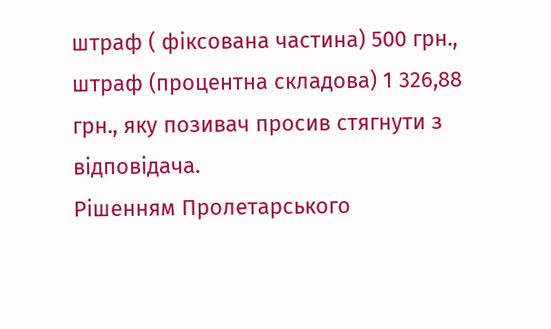штраф ( фіксована частина) 500 грн., штраф (процентна складова) 1 326,88 грн., яку позивач просив стягнути з відповідача.
Рішенням Пролетарського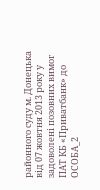районного суду м. Донецька від 07 жовтня 2013 року у задоволені позовних вимог ПАТ КБ «Приватбанк» до ОСОБА_2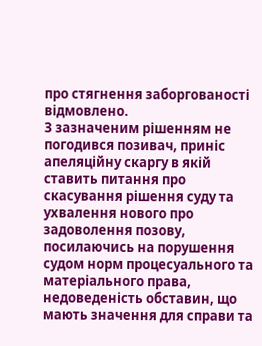про стягнення заборгованості відмовлено.
З зазначеним рішенням не погодився позивач, приніс апеляційну скаргу в якій ставить питання про скасування рішення суду та ухвалення нового про задоволення позову, посилаючись на порушення судом норм процесуального та матеріального права, недоведеність обставин, що мають значення для справи та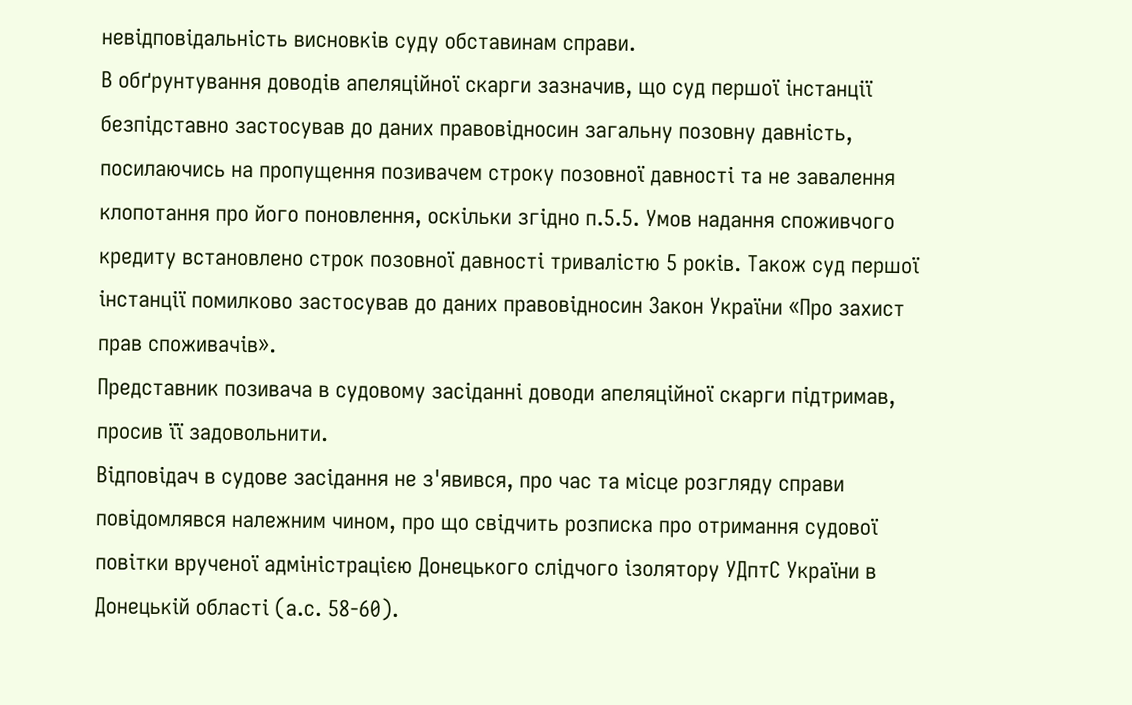невідповідальність висновків суду обставинам справи.
В обґрунтування доводів апеляційної скарги зазначив, що суд першої інстанції безпідставно застосував до даних правовідносин загальну позовну давність, посилаючись на пропущення позивачем строку позовної давності та не завалення клопотання про його поновлення, оскільки згідно п.5.5. Умов надання споживчого кредиту встановлено строк позовної давності тривалістю 5 років. Також суд першої інстанції помилково застосував до даних правовідносин Закон України «Про захист прав споживачів».
Представник позивача в судовому засіданні доводи апеляційної скарги підтримав, просив її задовольнити.
Відповідач в судове засідання не з'явився, про час та місце розгляду справи повідомлявся належним чином, про що свідчить розписка про отримання судової повітки врученої адміністрацією Донецького слідчого ізолятору УДптС України в Донецькій області (а.с. 58-60).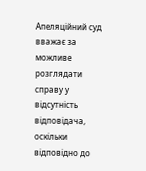Апеляційний суд вважає за можливе розглядати справу у відсутність відповідача, оскільки відповідно до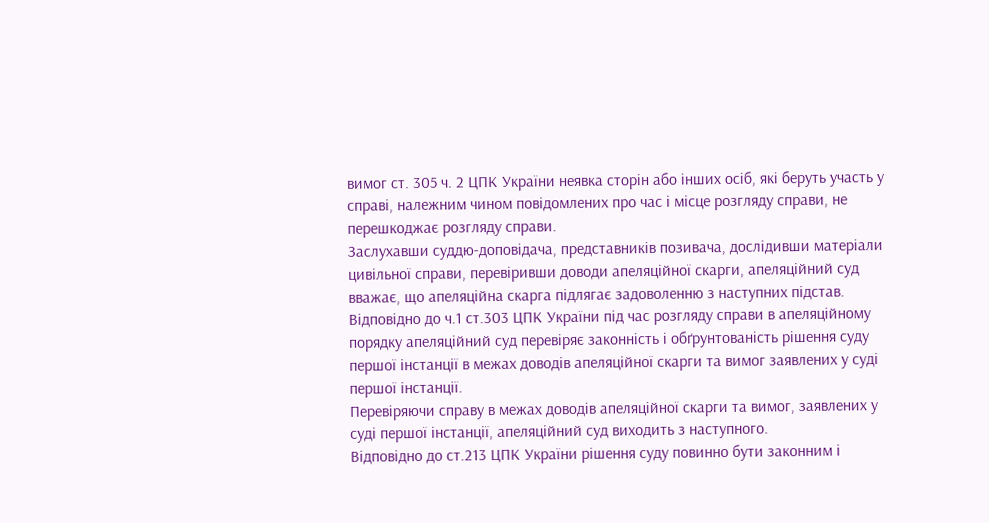вимог ст. 305 ч. 2 ЦПК України неявка сторін або інших осіб, які беруть участь у справі, належним чином повідомлених про час і місце розгляду справи, не перешкоджає розгляду справи.
Заслухавши суддю-доповідача, представників позивача, дослідивши матеріали цивільної справи, перевіривши доводи апеляційної скарги, апеляційний суд вважає, що апеляційна скарга підлягає задоволенню з наступних підстав.
Відповідно до ч.1 ст.303 ЦПК України під час розгляду справи в апеляційному порядку апеляційний суд перевіряє законність і обґрунтованість рішення суду першої інстанції в межах доводів апеляційної скарги та вимог заявлених у суді першої інстанції.
Перевіряючи справу в межах доводів апеляційної скарги та вимог, заявлених у суді першої інстанції, апеляційний суд виходить з наступного.
Відповідно до ст.213 ЦПК України рішення суду повинно бути законним і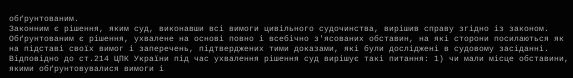обґрунтованим.
Законним є рішення, яким суд, виконавши всі вимоги цивільного судочинства, вирішив справу згідно із законом.
Обґрунтованим є рішення, ухвалене на основі повно і всебічно з'ясованих обставин, на які сторони посилаються як на підставі своїх вимог і заперечень, підтверджених тими доказами, які були досліджені в судовому засіданні.
Відповідно до ст.214 ЦПК України під час ухвалення рішення суд вирішує такі питання: 1) чи мали місце обставини, якими обґрунтовувалися вимоги і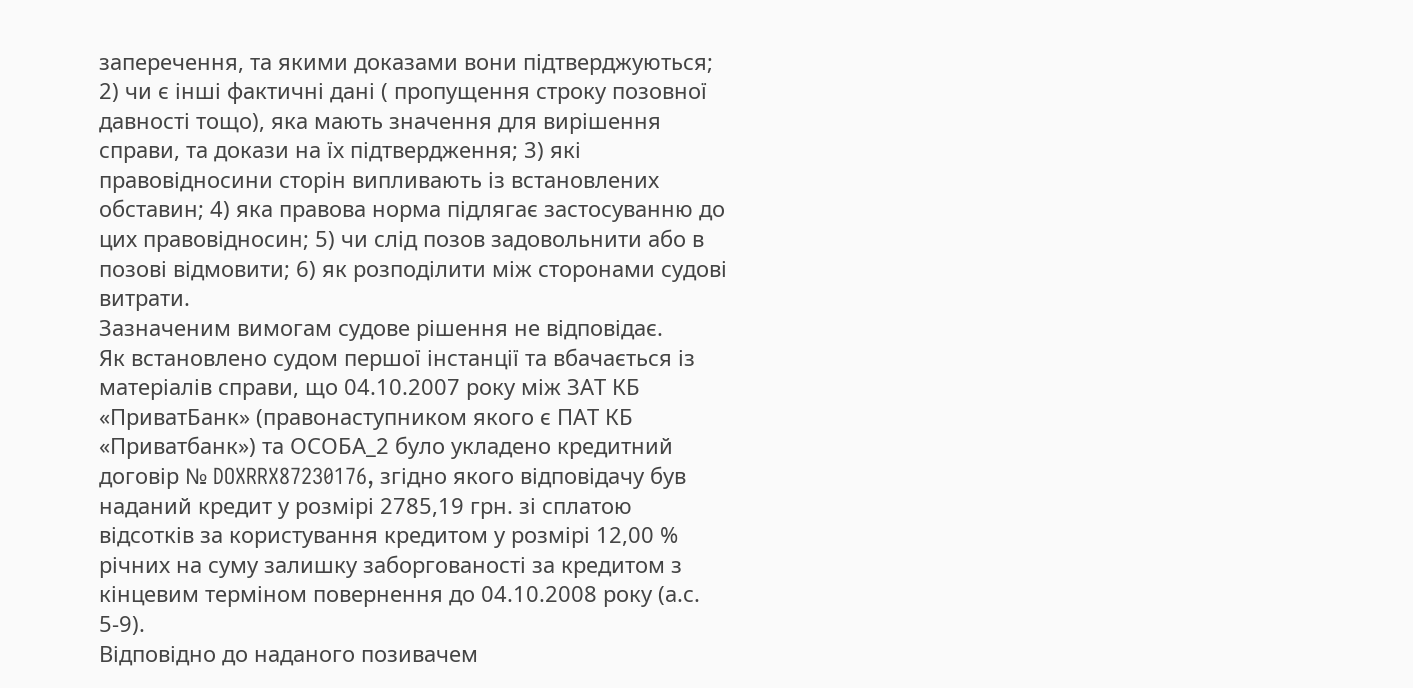заперечення, та якими доказами вони підтверджуються; 2) чи є інші фактичні дані ( пропущення строку позовної давності тощо), яка мають значення для вирішення справи, та докази на їх підтвердження; 3) які правовідносини сторін випливають із встановлених обставин; 4) яка правова норма підлягає застосуванню до цих правовідносин; 5) чи слід позов задовольнити або в позові відмовити; 6) як розподілити між сторонами судові витрати.
Зазначеним вимогам судове рішення не відповідає.
Як встановлено судом першої інстанції та вбачається із матеріалів справи, що 04.10.2007 року між ЗАТ КБ «ПриватБанк» (правонаступником якого є ПАТ КБ «Приватбанк») та ОСОБА_2 було укладено кредитний договір № DOXRRX87230176, згідно якого відповідачу був наданий кредит у розмірі 2785,19 грн. зі сплатою відсотків за користування кредитом у розмірі 12,00 % річних на суму залишку заборгованості за кредитом з кінцевим терміном повернення до 04.10.2008 року (а.с. 5-9).
Відповідно до наданого позивачем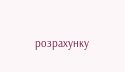розрахунку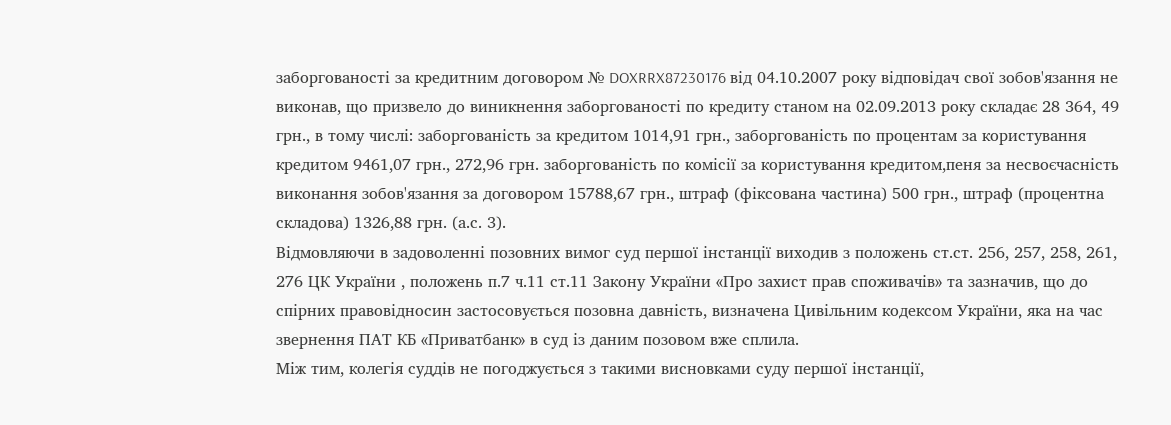заборгованості за кредитним договором № DOXRRX87230176 від 04.10.2007 року відповідач свої зобов'язання не виконав, що призвело до виникнення заборгованості по кредиту станом на 02.09.2013 року складає 28 364, 49 грн., в тому числі: заборгованість за кредитом 1014,91 грн., заборгованість по процентам за користування кредитом 9461,07 грн., 272,96 грн. заборгованість по комісії за користування кредитом,пеня за несвоєчасність виконання зобов'язання за договором 15788,67 грн., штраф (фіксована частина) 500 грн., штраф (процентна складова) 1326,88 грн. (а.с. 3).
Відмовляючи в задоволенні позовних вимог суд першої інстанції виходив з положень ст.ст. 256, 257, 258, 261, 276 ЦК України , положень п.7 ч.11 ст.11 Закону України «Про захист прав споживачів» та зазначив, що до спірних правовідносин застосовується позовна давність, визначена Цивільним кодексом України, яка на час звернення ПАТ КБ «Приватбанк» в суд із даним позовом вже сплила.
Між тим, колегія суддів не погоджується з такими висновками суду першої інстанції,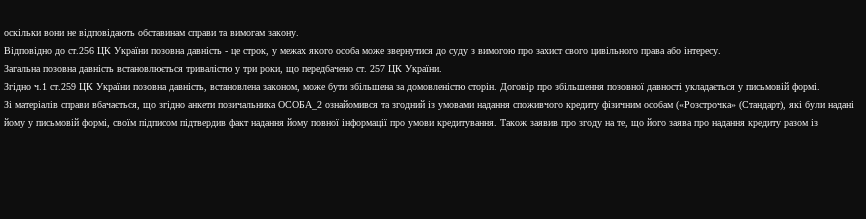оскільки вони не відповідають обставинам справи та вимогам закону.
Відповідно до ст.256 ЦК України позовна давність - це строк, у межах якого особа може звернутися до суду з вимогою про захист свого цивільного права або інтересу.
Загальна позовна давність встановлюється тривалістю у три роки, що передбачено ст. 257 ЦК України.
Згідно ч.1 ст.259 ЦК України позовна давність, встановлена законом, може бути збільшена за домовленістю сторін. Договір про збільшення позовної давності укладається у письмовій формі.
Зі матеріалів справи вбачається, що згідно анкети позичальника ОСОБА_2 ознайомився та згодний із умовами надання споживчого кредиту фізичним особам («Розстрочка» (Стандарт), які були надані йому у письмовій формі, своїм підписом підтвердив факт надання йому повної інформації про умови кредитування. Також заявив про згоду на те, що його заява про надання кредиту разом із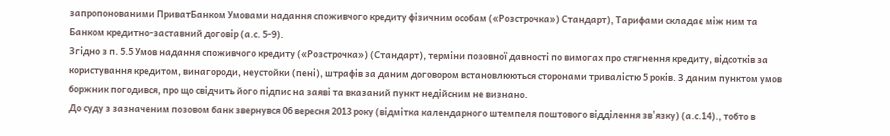запропонованими ПриватБанком Умовами надання споживчого кредиту фізичним особам («Розстрочка») Стандарт), Тарифами складає між ним та Банком кредитно-заставний договір (а.с. 5-9).
Згідно з п. 5.5 Умов надання споживчого кредиту («Розстрочка») (Стандарт), терміни позовної давності по вимогах про стягнення кредиту, відсотків за користування кредитом, винагороди, неустойки (пені), штрафів за даним договором встановлюються сторонами тривалістю 5 років. З даним пунктом умов боржник погодився, про що свідчить його підпис на заяві та вказаний пункт недійсним не визнано.
До суду з зазначеним позовом банк звернувся 06 вересня 2013 року (відмітка календарного штемпеля поштового відділення зв'язку) (а.с.14)., тобто в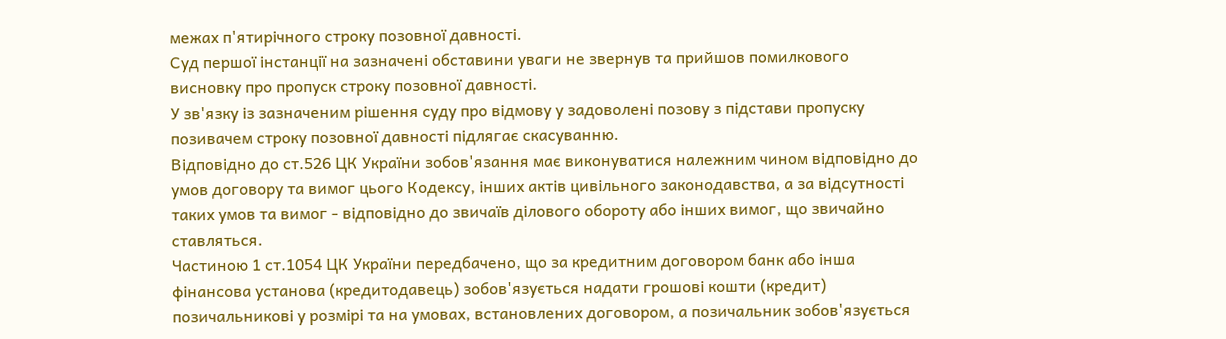межах п'ятирічного строку позовної давності.
Суд першої інстанції на зазначені обставини уваги не звернув та прийшов помилкового висновку про пропуск строку позовної давності.
У зв'язку із зазначеним рішення суду про відмову у задоволені позову з підстави пропуску позивачем строку позовної давності підлягає скасуванню.
Відповідно до ст.526 ЦК України зобов'язання має виконуватися належним чином відповідно до умов договору та вимог цього Кодексу, інших актів цивільного законодавства, а за відсутності таких умов та вимог - відповідно до звичаїв ділового обороту або інших вимог, що звичайно ставляться.
Частиною 1 ст.1054 ЦК України передбачено, що за кредитним договором банк або інша фінансова установа (кредитодавець) зобов'язується надати грошові кошти (кредит) позичальникові у розмірі та на умовах, встановлених договором, а позичальник зобов'язується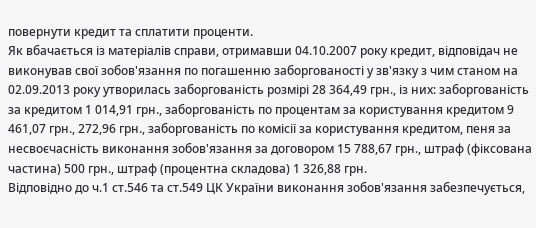повернути кредит та сплатити проценти.
Як вбачається із матеріалів справи, отримавши 04.10.2007 року кредит, відповідач не виконував свої зобов'язання по погашенню заборгованості у зв'язку з чим станом на 02.09.2013 року утворилась заборгованість розмірі 28 364,49 грн., із них: заборгованість за кредитом 1 014,91 грн., заборгованість по процентам за користування кредитом 9 461,07 грн., 272,96 грн., заборгованість по комісії за користування кредитом, пеня за несвоєчасність виконання зобов'язання за договором 15 788,67 грн., штраф (фіксована частина) 500 грн., штраф (процентна складова) 1 326,88 грн.
Відповідно до ч.1 ст.546 та ст.549 ЦК України виконання зобов'язання забезпечується,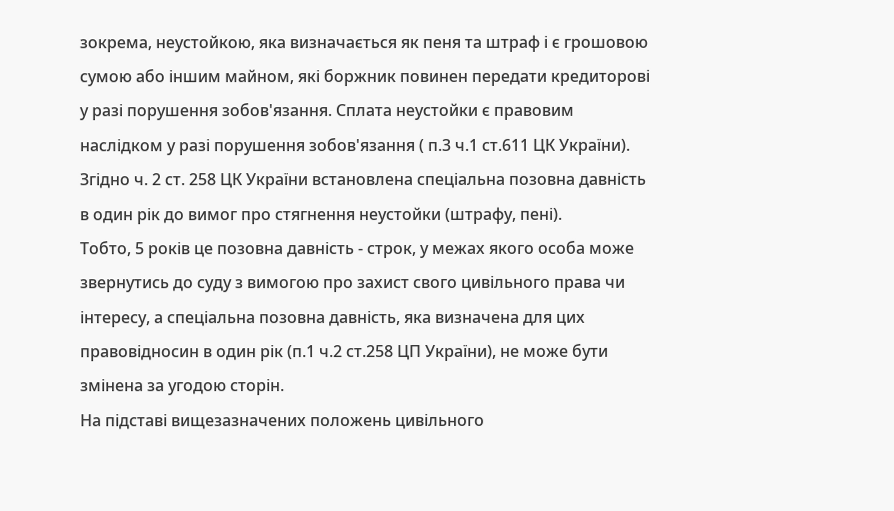зокрема, неустойкою, яка визначається як пеня та штраф і є грошовою сумою або іншим майном, які боржник повинен передати кредиторові у разі порушення зобов'язання. Сплата неустойки є правовим наслідком у разі порушення зобов'язання ( п.3 ч.1 ст.611 ЦК України).
Згідно ч. 2 ст. 258 ЦК України встановлена спеціальна позовна давність в один рік до вимог про стягнення неустойки (штрафу, пені).
Тобто, 5 років це позовна давність - строк, у межах якого особа може звернутись до суду з вимогою про захист свого цивільного права чи інтересу, а спеціальна позовна давність, яка визначена для цих правовідносин в один рік (п.1 ч.2 ст.258 ЦП України), не може бути змінена за угодою сторін.
На підставі вищезазначених положень цивільного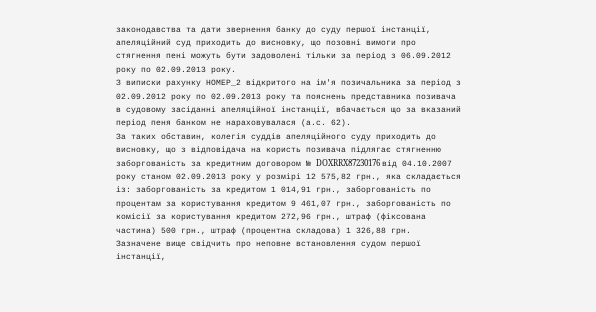законодавства та дати звернення банку до суду першої інстанції, апеляційний суд приходить до висновку, що позовні вимоги про стягнення пені можуть бути задоволені тільки за період з 06.09.2012 року по 02.09.2013 року.
З виписки рахунку НОМЕР_2 відкритого на ім'я позичальника за період з 02.09.2012 року по 02.09.2013 року та пояснень представника позивача в судовому засіданні апеляційної інстанції, вбачається що за вказаний період пеня банком не нараховувалася (а.с. 62).
За таких обставин, колегія суддів апеляційного суду приходить до висновку, що з відповідача на користь позивача підлягає стягненню заборгованість за кредитним договором № DOXRRX87230176 від 04.10.2007 року станом 02.09.2013 року у розмірі 12 575,82 грн., яка складається із: заборгованість за кредитом 1 014,91 грн., заборгованість по процентам за користування кредитом 9 461,07 грн., заборгованість по комісії за користування кредитом 272,96 грн., штраф (фіксована частина) 500 грн., штраф (процентна складова) 1 326,88 грн.
Зазначене вище свідчить про неповне встановлення судом першої інстанції,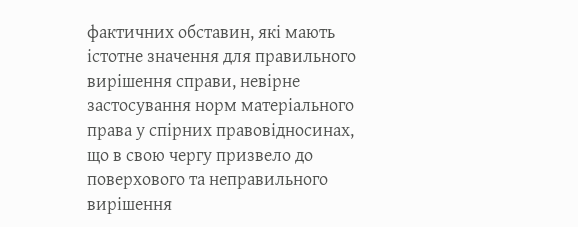фактичних обставин, які мають істотне значення для правильного вирішення справи, невірне застосування норм матеріального права у спірних правовідносинах, що в свою чергу призвело до поверхового та неправильного вирішення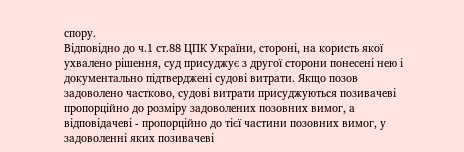спору.
Відповідно до ч.1 ст.88 ЦПК України, стороні, на користь якої ухвалено рішення, суд присуджує з другої сторони понесені нею і документально підтверджені судові витрати. Якщо позов задоволено частково, судові витрати присуджуються позивачеві пропорційно до розміру задоволених позовних вимог, а відповідачеві - пропорційно до тієї частини позовних вимог, у задоволенні яких позивачеві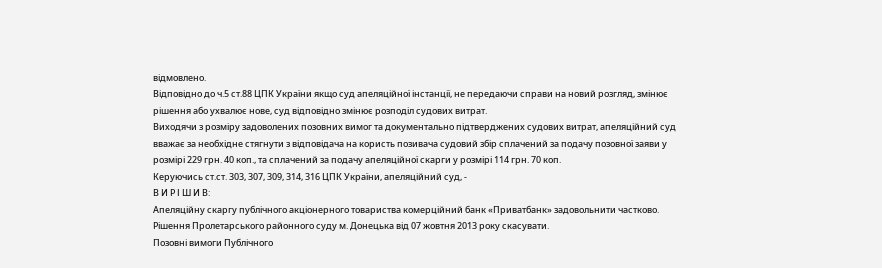відмовлено.
Відповідно до ч.5 ст.88 ЦПК України якщо суд апеляційної інстанції, не передаючи справи на новий розгляд, змінює рішення або ухвалює нове, суд відповідно змінює розподіл судових витрат.
Виходячи з розміру задоволених позовних вимог та документально підтверджених судових витрат, апеляційний суд вважає за необхідне стягнути з відповідача на користь позивача судовий збір сплачений за подачу позовної заяви у розмірі 229 грн. 40 коп., та сплачений за подачу апеляційної скарги у розмірі 114 грн. 70 коп.
Керуючись ст.ст. 303, 307, 309, 314, 316 ЦПК України, апеляційний суд, -
В И Р І Ш И В:
Апеляційну скаргу публічного акціонерного товариства комерційний банк «Приватбанк» задовольнити частково.
Рішення Пролетарського районного суду м. Донецька від 07 жовтня 2013 року скасувати.
Позовні вимоги Публічного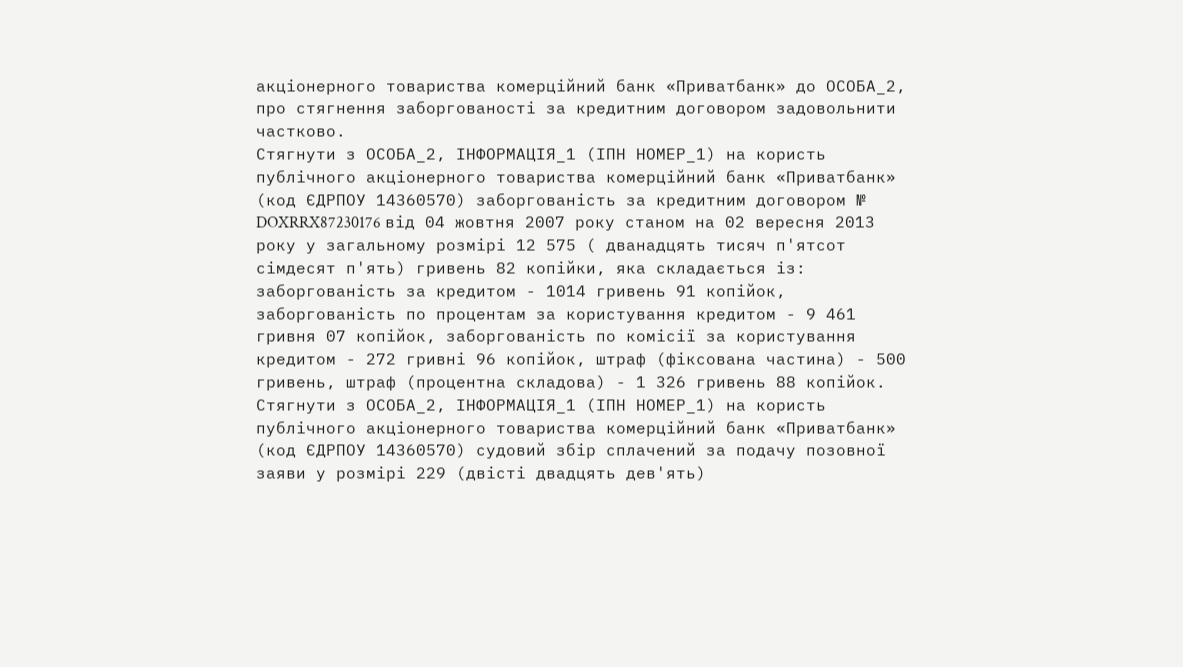акціонерного товариства комерційний банк «Приватбанк» до ОСОБА_2, про стягнення заборгованості за кредитним договором задовольнити частково.
Стягнути з ОСОБА_2, ІНФОРМАЦІЯ_1 (ІПН НОМЕР_1) на користь публічного акціонерного товариства комерційний банк «Приватбанк» (код ЄДРПОУ 14360570) заборгованість за кредитним договором № DOXRRX87230176 від 04 жовтня 2007 року станом на 02 вересня 2013 року у загальному розмірі 12 575 ( дванадцять тисяч п'ятсот сімдесят п'ять) гривень 82 копійки, яка складається із: заборгованість за кредитом - 1014 гривень 91 копійок, заборгованість по процентам за користування кредитом - 9 461 гривня 07 копійок, заборгованість по комісії за користування кредитом - 272 гривні 96 копійок, штраф (фіксована частина) - 500 гривень, штраф (процентна складова) - 1 326 гривень 88 копійок.
Стягнути з ОСОБА_2, ІНФОРМАЦІЯ_1 (ІПН НОМЕР_1) на користь публічного акціонерного товариства комерційний банк «Приватбанк» (код ЄДРПОУ 14360570) судовий збір сплачений за подачу позовної заяви у розмірі 229 (двісті двадцять дев'ять)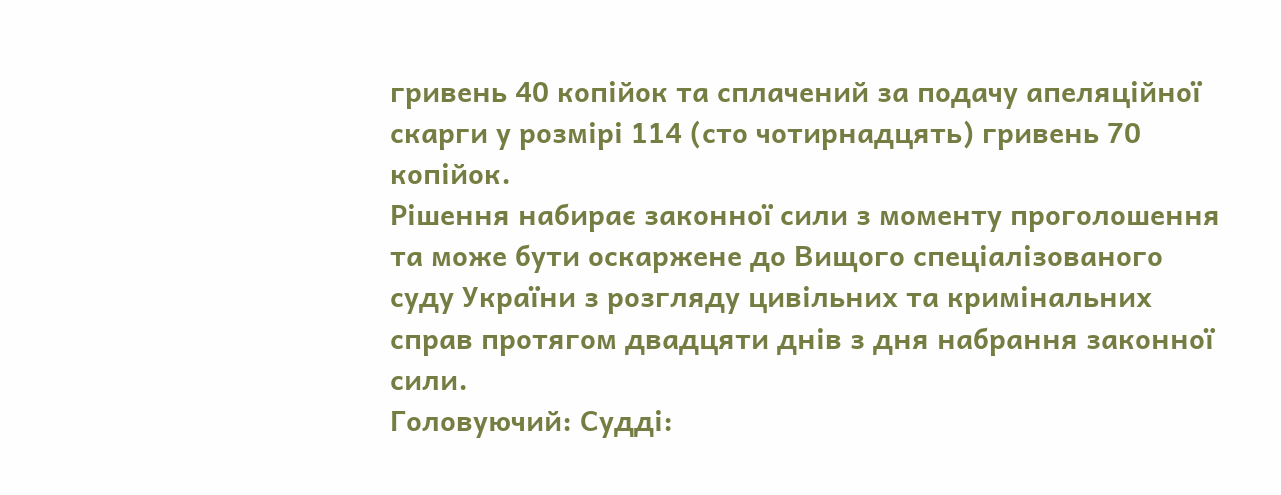гривень 40 копійок та сплачений за подачу апеляційної скарги у розмірі 114 (сто чотирнадцять) гривень 70 копійок.
Рішення набирає законної сили з моменту проголошення та може бути оскаржене до Вищого спеціалізованого суду України з розгляду цивільних та кримінальних справ протягом двадцяти днів з дня набрання законної сили.
Головуючий: Судді: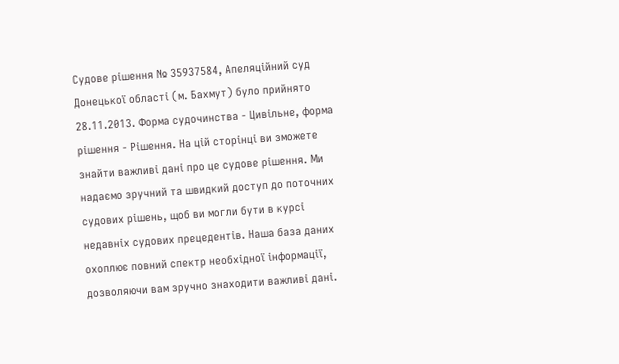Судове рішення № 35937584, Апеляційний суд Донецької області (м. Бахмут) було прийнято 28.11.2013. Форма судочинства - Цивільне, форма рішення - Рішення. На цій сторінці ви зможете знайти важливі дані про це судове рішення. Ми надаємо зручний та швидкий доступ до поточних судових рішень, щоб ви могли бути в курсі недавніх судових прецедентів. Наша база даних охоплює повний спектр необхідної інформації, дозволяючи вам зручно знаходити важливі дані.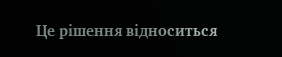Це рішення відноситься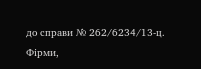до справи № 262/6234/13-ц. Фірми,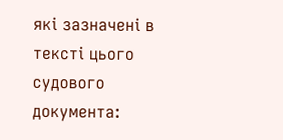які зазначені в тексті цього судового документа: